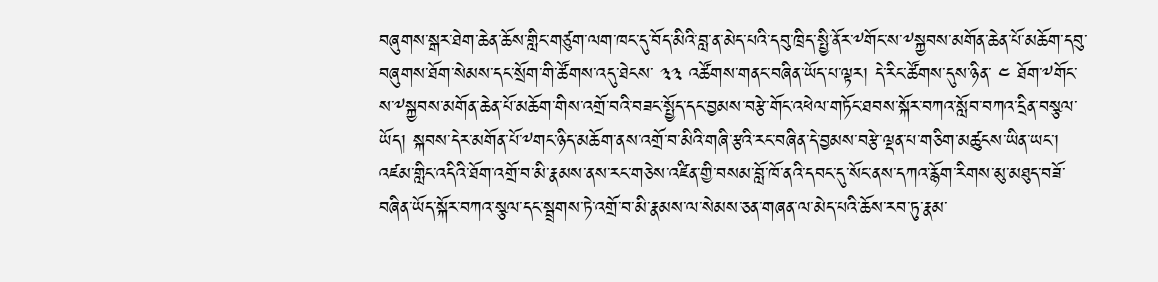བཞུགས་སྒར་ཐེག་ཆེན་ཆོས་གླིང་གཙུག་ལག་ཁང་དུ་བོད་མིའི་བླ་ན་མེད་པའི་དབུ་ཁྲིད་སྤྱི་ནོར་༸གོང་ས་༸སྐྱབས་མགོན་ཆེན་པོ་མཆོག་དབུ་བཞུགས་ཐོག་སེམས་དང་སྲོག་གི་ཚོགས་འདུ་ཐེངས་ ༣༣ འཚོགས་གནང་བཞིན་ཡོད་པ་ལྟར། དེ་རིང་ཚོགས་དུས་ཉིན་ ༤ ཐོག་༸གོང་ས་༸སྐྱབས་མགོན་ཆེན་པོ་མཆོག་གིས་འགྲོ་བའི་བཟང་སྤྱོད་དང་བྱམས་བརྩེ་གོང་འཕེལ་གཏོང་ཐབས་སྐོར་བཀའ་སློབ་བཀའ་དྲིན་བསྩལ་ཡོད། སྐབས་དེར་མགོན་པོ་༸གང་ཉིད་མཆོག་ནས་འགྲོ་བ་མིའི་གཞི་རྩའི་རང་བཞིན་དེ་བྱམས་བརྩེ་ལྡན་པ་གཅིག་མཚུངས་ཡིན་ཡང་། འཛམ་གླིང་འདིའི་ཐོག་འགྲོ་བ་མི་རྣམས་ནས་རང་གཅེས་འཛིན་གྱི་བསམ་བློ་ཁོ་ནའི་དབང་དུ་སོང་ནས་དཀའ་རྙོག་རིགས་མུ་མཐུད་བཟོ་བཞིན་ཡོད་སྐོར་བཀའ་སྩལ་དང་སྦྲགས་ཏེ་འགྲོ་བ་མི་རྣམས་ལ་སེམས་ཅན་གཞན་ལ་མེད་པའི་ཆོས་རབ་ཏུ་རྣམ་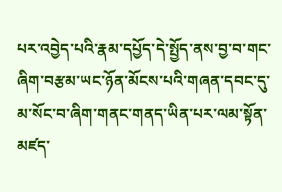པར་འབྱེད་པའི་རྣམ་དཔྱོད་དེ་སྤྱོད་ནས་བྱ་བ་གང་ཞིག་བརྩམ་ཡང་ཉོན་མོངས་པའི་གཞན་དབང་དུ་མ་སོང་བ་ཞིག་གནང་གནད་ཡིན་པར་ལམ་སྟོན་མཛད་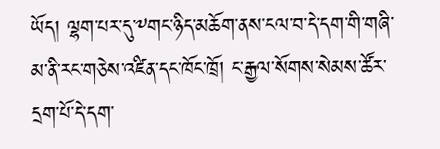ཡོད། ལྷག་པར་དུ་༸གང་ཉིད་མཆོག་ནས་ངལ་བ་དེ་དག་གི་གཞི་མ་ནི་རང་གཅེས་འཛིན་དང་ཁོང་ཁྲོ། ང་རྒྱལ་སོགས་སེམས་ཚོར་དྲག་པོ་དེ་དག་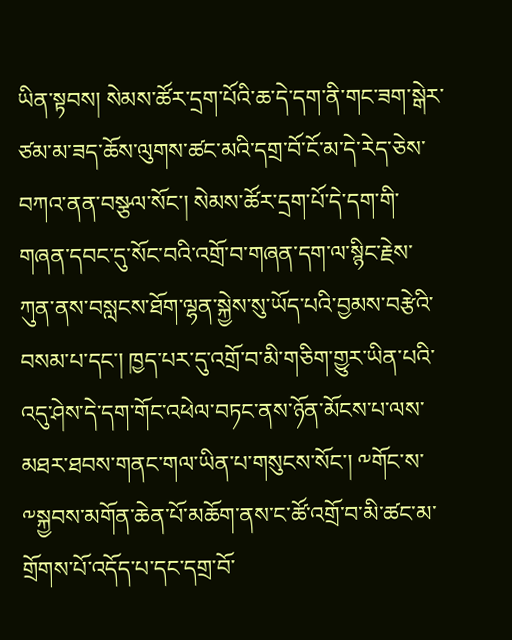ཡིན་སྟབས། སེམས་ཚོར་དྲག་པོའི་ཆ་དེ་དག་ནི་གང་ཟག་སྒེར་ཙམ་མ་ཟད་ཆོས་ལུགས་ཚང་མའི་དགྲ་བོ་ངོ་མ་དེ་རེད་ཅེས་བཀའ་ནན་བསྩལ་སོང་། སེམས་ཚོར་དྲག་པོ་དེ་དག་གི་གཞན་དབང་དུ་སོང་བའི་འགྲོ་བ་གཞན་དག་ལ་སྙིང་རྗེས་ཀུན་ནས་བསླངས་ཐོག་ལྷན་སྐྱེས་སུ་ཡོད་པའི་བྱམས་བརྩེའི་བསམ་པ་དང་། ཁྱད་པར་དུ་འགྲོ་བ་མི་གཅིག་གྱུར་ཡིན་པའི་འདུ་ཤེས་དེ་དག་གོང་འཕེལ་བཏང་ནས་ཉོན་མོངས་པ་ལས་མཐར་ཐབས་གནང་གལ་ཡིན་པ་གསུངས་སོང་། ༸གོང་ས་༸སྐྱབས་མགོན་ཆེན་པོ་མཆོག་ནས་ང་ཚོ་འགྲོ་བ་མི་ཚང་མ་གྲོགས་པོ་འདོད་པ་དང་དགྲ་བོ་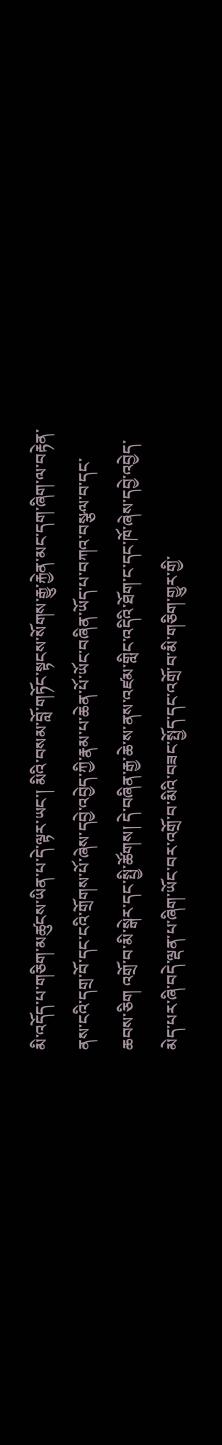མི་འདོད་པ་གཅིག་མཚུངས་ཡིན་པ་དེ་ལྟར་ཡང་། མིའི་བསམ་བློ་གཏོང་སྟངས་སོགས་རྒྱུ་རྐྱེན་མང་དག་ཞིག་ལ་བརྟེན་ནས་ངའི་དགྲ་བོ་དང་ངའི་གྲོགས་པོ་ཞེས་དབྱེ་འབྱེད་ཀྱི་རྣམ་པ་ཆེན་པོ་ཡོང་བཞིན་ཡོད་པ་བཀའ་བསྩལ་བ་དང་ཆབས་ཅིག འགྲོ་བ་མི་སྒེར་དང་སྤྱི་ཚོགས། དེ་བཞིན་རྒྱ་ཆེ་ས་ནས་འཛམ་གླིང་འདིའི་ཐོག་ང་དང་ཁོ་ཞེས་དབྱེ་འབྱེད་མེད་པར་ཞི་བདེ་ལྡན་པ་ཞིག་ཡོང་བར་འགྲོ་བ་མིའི་བཟང་སྤྱོད་དང་འགྲོ་བ་མི་གཅིག་གྱུར་གྱི་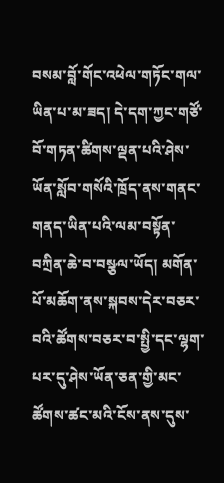བསམ་བློ་གོང་འཕེལ་གཏོང་གལ་ཡིན་པ་མ་ཟད། དེ་དག་ཀྱང་གཙོ་བོ་གཏན་ཚིགས་ལྡན་པའི་ཤེས་ཡོན་སློབ་གསོའི་ཁྲོད་ནས་གནང་གནད་ཡིན་པའི་ལམ་བསྟོན་བཀྲིན་ཆེ་བ་བསྩལ་ཡོད། མགོན་པོ་མཆོག་ནས་སྐབས་དེར་བཅར་བའི་ཚོགས་བཅར་བ་སྤྱི་དང་ལྷག་པར་དུ་ཤེས་ཡོན་ཅན་གྱི་མང་ཚོགས་ཚང་མའི་ངོས་ནས་དུས་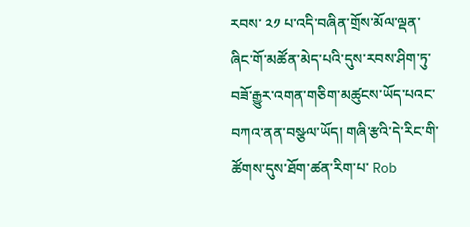རབས་ ༢༡ པ་འདི་བཞིན་གྲོས་མོལ་ལྡན་ཞིང་གོ་མཚོན་མེད་པའི་དུས་རབས་ཤིག་ཏུ་བཟོ་རྒྱུར་འགན་གཅིག་མཚུངས་ཡོད་པའང་བཀའ་ནན་བསྩལ་ཡོད། གཞི་རྩའི་དེ་རིང་གི་ཚོགས་དུས་ཐོག་ཚན་རིག་པ་ Rob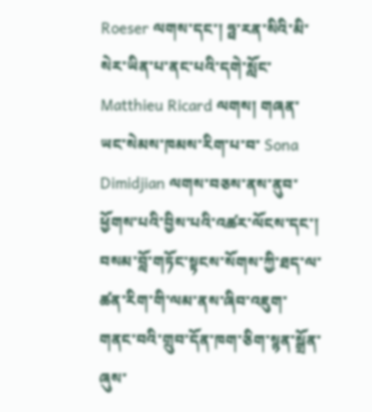Roeser ལགས་དང་། ཧྥ་རན་སིའི་མི་སེར་ཡིན་པ་ནང་པའི་དགེ་སློང་ Matthieu Ricard ལགས། གཞན་ཡང་སེམས་ཁམས་རིག་པ་བ་ Sona Dimidjian ལགས་བཅས་ནས་ནུབ་ཕྱོགས་པའི་བྱིས་པའི་འཚར་ལོངས་དང་། བསམ་བློ་གཏོང་སྟངས་སོགས་ཀྱི་ཐད་ལ་ཚན་རིག་གི་ལམ་ནས་ཞིབ་འཇུག་གནང་བའི་གྲུབ་དོན་ཁག་ཅིག་སྙན་སྒྲོན་ཞུས་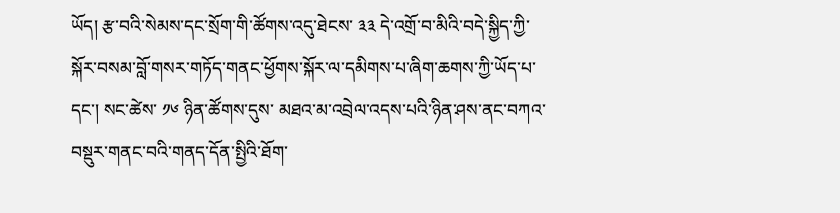ཡོད། རྩ་བའི་སེམས་དང་སྲོག་གི་ཚོགས་འདུ་ཐེངས་ ༣༣ དེ་འགྲོ་བ་མིའི་བདེ་སྐྱིད་ཀྱི་སྐོར་བསམ་བློ་གསར་གཏོད་གནང་ཕྱོགས་སྐོར་ལ་དམིགས་པ་ཞིག་ཆགས་ཀྱི་ཡོད་པ་དང་། སང་ཚེས་ ༡༦ ཉིན་ཚོགས་དུས་ མཐའ་མ་འབྲེལ་འདས་པའི་ཉིན་ཤས་ནང་བཀའ་བསྡུར་གནང་བའི་གནད་དོན་སྤྱིའི་ཐོག་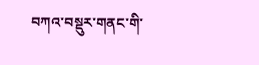བཀའ་བསྡུར་གནང་གི་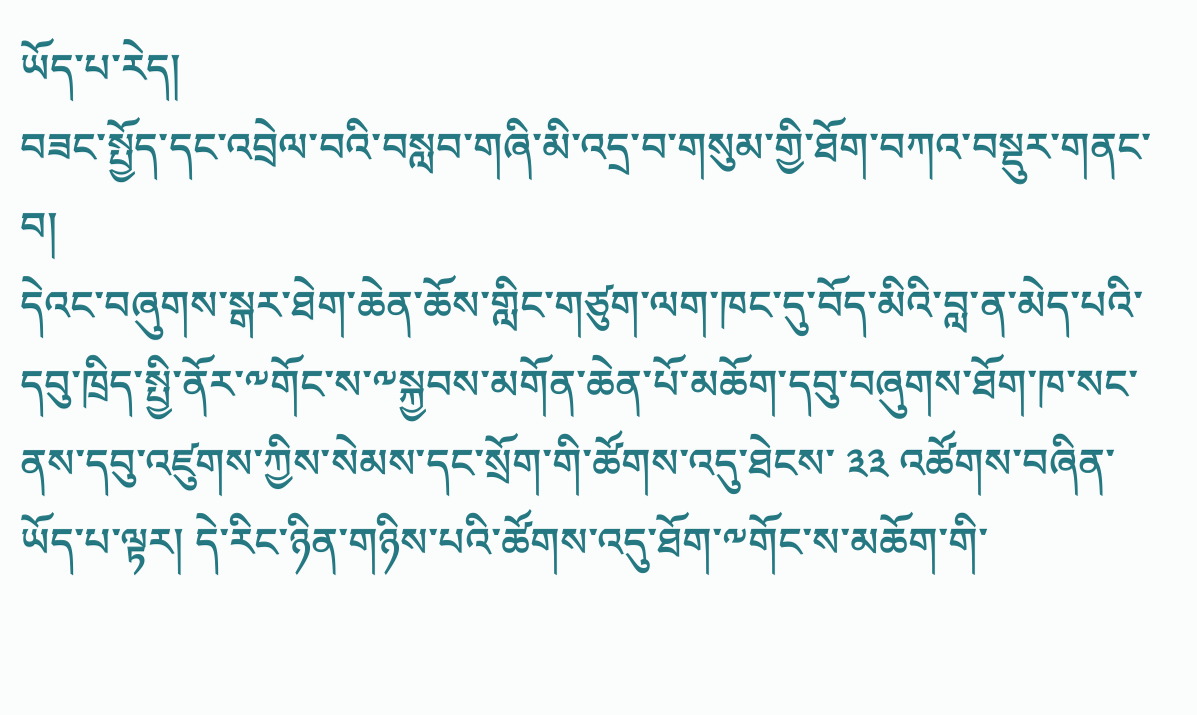ཡོད་པ་རེད།
བཟང་སྤྱོད་དང་འབྲེལ་བའི་བསླབ་གཞི་མི་འདྲ་བ་གསུམ་གྱི་ཐོག་བཀའ་བསྡུར་གནང་བ།
དེའང་བཞུགས་སྒར་ཐེག་ཆེན་ཆོས་གླིང་གཙུག་ལག་ཁང་དུ་བོད་མིའི་བླ་ན་མེད་པའི་དབུ་ཁྲིད་སྤྱི་ནོར་༸གོང་ས་༸སྐྱབས་མགོན་ཆེན་པོ་མཆོག་དབུ་བཞུགས་ཐོག་ཁ་སང་ནས་དབུ་འཛུགས་ཀྱིས་སེམས་དང་སྲོག་གི་ཚོགས་འདུ་ཐེངས་ ༣༣ འཚོགས་བཞིན་ཡོད་པ་ལྟར། དེ་རིང་ཉིན་གཉིས་པའི་ཚོགས་འདུ་ཐོག་༸གོང་ས་མཆོག་གི་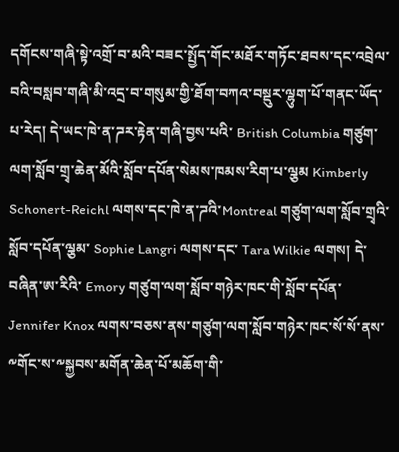དགོངས་གཞི་སྟེ་འགྲོ་བ་མའི་བཟང་སྤྱོད་གོང་མཐོར་གཏོང་ཐབས་དང་འབྲེལ་བའི་བསླབ་གཞི་མི་འདྲ་བ་གསུམ་གྱི་ཐོག་བཀའ་བསྡུར་ལྷུག་པོ་གནང་ཡོད་པ་རེད། དེ་ཡང་ཁེ་ན་ཌར་རྟེན་གཞི་བྱས་པའི་ British Columbia གཙུག་ལག་སློབ་གྲྭ་ཆེན་མོའི་སློབ་དཔོན་སེམས་ཁམས་རིག་པ་ལྕམ Kimberly Schonert-Reichl ལགས་དང་ཁེ་ན་ཌའི་Montreal གཙུག་ལག་སློབ་གྲྭའི་སློབ་དཔོན་ལྕམ་ Sophie Langri ལགས་དང་ Tara Wilkie ལགས། དེ་བཞིན་ཨ་རིའི་ Emory གཙུག་ལག་སློབ་གཉེར་ཁང་གི་སློབ་དཔོན་ Jennifer Knox ལགས་བཅས་ནས་གཙུག་ལག་སློབ་གཉེར་ཁང་སོ་སོ་ནས་༸གོང་ས་༸སྐྱབས་མགོན་ཆེན་པོ་མཆོག་གི་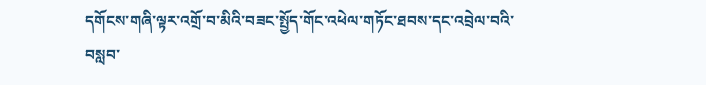དགོངས་གཞི་ལྟར་འགྲོ་བ་མིའི་བཟང་སྤྱོད་གོང་འཕེལ་གཏོང་ཐབས་དང་འབྲེལ་བའི་བསླབ་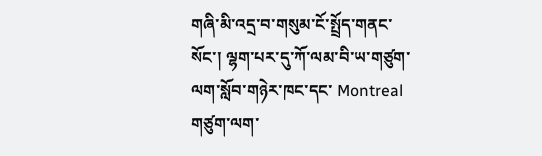གཞི་མི་འདྲ་བ་གསུམ་ངོ་སྤྲོད་གནང་སོང་། ལྷག་པར་དུ་ཀོ་ལམ་བི་ཡ་གཙུག་ལག་སློབ་གཉེར་ཁང་དང་ Montreal གཙུག་ལག་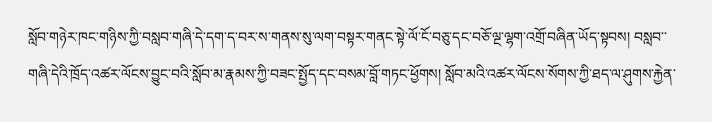སློབ་གཉེར་ཁང་གཉིས་ཀྱི་བསླབ་གཞི་དེ་དག་ད་བར་ས་གནས་སུ་ལག་བསྟར་གནང་སྟེ་ལོ་ངོ་བཅུ་དང་བཅོ་ལྔ་ལྷག་འགྲོ་བཞིན་ཡོད་སྟབས། བསླབ་་གཞི་དེའི་ཁྲོད་འཚར་ལོངས་བྱུང་བའི་སློབ་མ་རྣམས་ཀྱི་བཟང་སྤྱོད་དང་བསམ་བློ་གཏང་ཕྱོགས། སློབ་མའི་འཚར་ལོངས་སོགས་ཀྱི་ཐད་ལ་ཤུགས་རྐྱེན་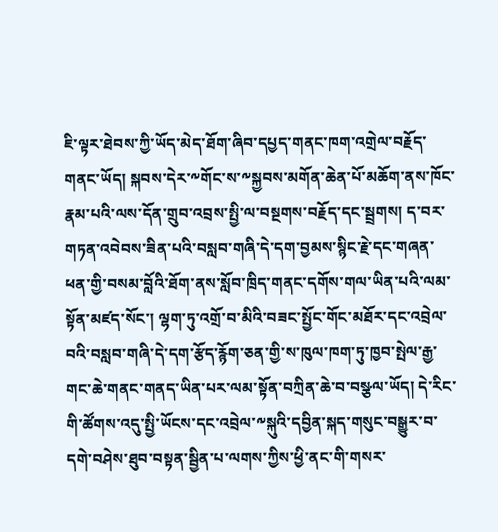ཇི་ལྟར་ཐེབས་ཀྱི་ཡོད་མེད་ཐོག་ཞིབ་དཔྱད་གནང་ཁག་འགྲེལ་བརྗོད་གནང་ཡོད། སྐབས་དེར་༸གོང་ས་༸སྐྱབས་མགོན་ཆེན་པོ་མཆོག་ནས་ཁོང་རྣམ་པའི་ལས་དོན་གྲུབ་འབྲས་སྤྱི་ལ་བསྔགས་བརྗོད་དང་སྦྲགས། ད་བར་གཏན་འབེབས་ཟིན་པའི་བསླབ་གཞི་དེ་དག་བྱམས་སྙིང་རྗེ་དང་གཞན་ཕན་གྱི་བསམ་བློའི་ཐོག་ནས་སློབ་ཁྲིད་གནང་དགོས་གལ་ཡིན་པའི་ལམ་སྟོན་མཛད་སོང་། ལྷག་ཏུ་འགྲོ་བ་མིའི་བཟང་སྤྱོང་གོང་མཐོར་དང་འབྲེལ་བའི་བསླབ་གཞི་དེ་དག་རྩོད་རྙོག་ཅན་གྱི་ས་ཁུལ་ཁག་ཏུ་ཁྱབ་སྤེལ་རྒྱ་གང་ཆེ་གནང་གནད་ཡིན་པར་ལམ་སྟོན་བཀྲིན་ཆེ་བ་བསྩལ་ཡོད། དེ་རིང་གི་ཚོགས་འདུ་སྤྱི་ཡོངས་དང་འབྲེལ་༸སྐུའི་དབྱིན་སྐད་གསུང་བསྒྱུར་བ་དགེ་བཤེས་ཐུབ་བསྟན་སྦྱིན་པ་ལགས་ཀྱིས་ཕྱི་ནང་གི་གསར་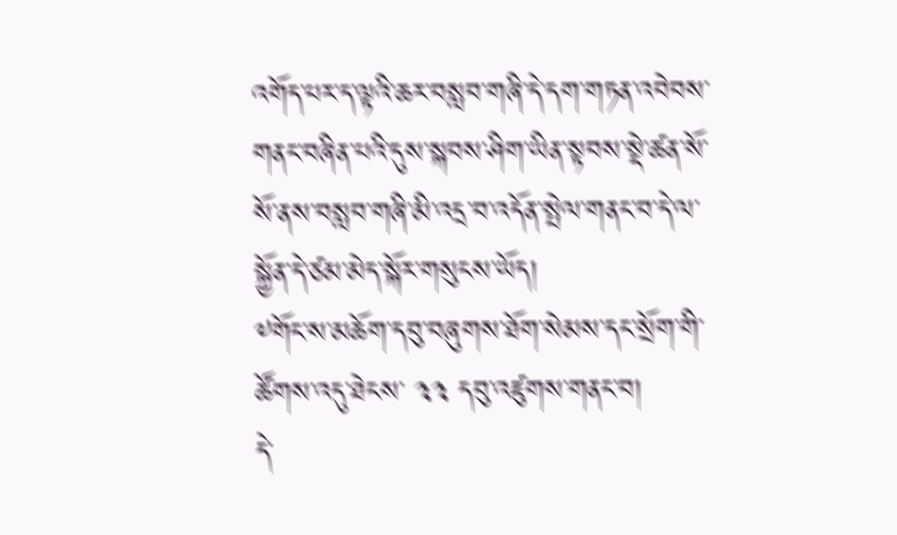འགོད་པར་ད་ལྟའི་ཆར་བསླབ་གཞི་དེ་དག་གཏན་འབེབས་གནང་བཞིན་པའི་དུས་སྐབས་ཤིག་ཡིན་སྟབས་སྡེ་ཚན་སོ་སོ་ནས་བསླབ་གཞི་མི་འདྲ་བ་འདོན་སྤེལ་གནང་བ་དེ་ལ་སྐྱོན་དེ་ཙམ་མེད་སྐོར་གསུངས་ཡོད།
༸གོང་ས་མཆོག་དབུ་བཞུགས་ཐོག་སེམས་དང་སྲོག་གི་ཚོགས་འདུ་ཐེངས་ ༣༣ དབུ་འཛུགས་གནང་བ།
དེ་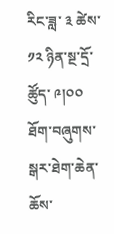རིང་ཟླ་ ༣ ཚེས་ ༡༢ ཉིན་སྔ་དྲོ་ཚོུད་ ༩།༠༠ ཐོག་བཞུགས་སྒར་ཐེག་ཆེན་ཆོས་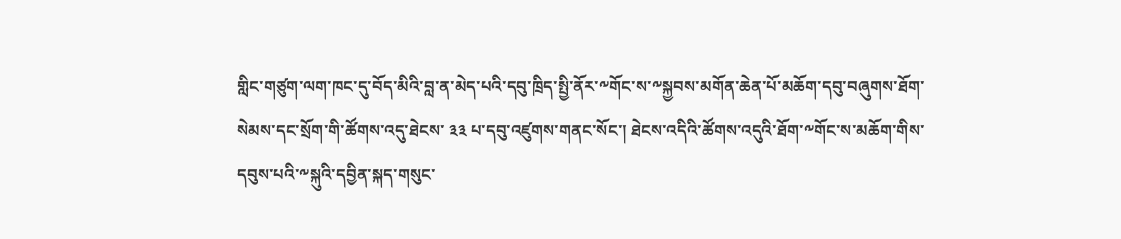གླིང་གཙུག་ལག་ཁང་དུ་བོད་མིའི་བླ་ན་མེད་པའི་དབུ་ཁྲིད་སྤྱི་ནོར་༸གོང་ས་༸སྐྱབས་མགོན་ཆེན་པོ་མཆོག་དབུ་བཞུགས་ཐོག་སེམས་དང་སྲོག་གི་ཚོགས་འདུ་ཐེངས་ ༣༣ པ་དབུ་འཛུགས་གནང་སོང་། ཐེངས་འདིའི་ཚོགས་འདུའི་ཐོག་༸གོང་ས་མཆོག་གིས་དབུས་པའི་༸སྐུའི་དབྱིན་སྐད་གསུང་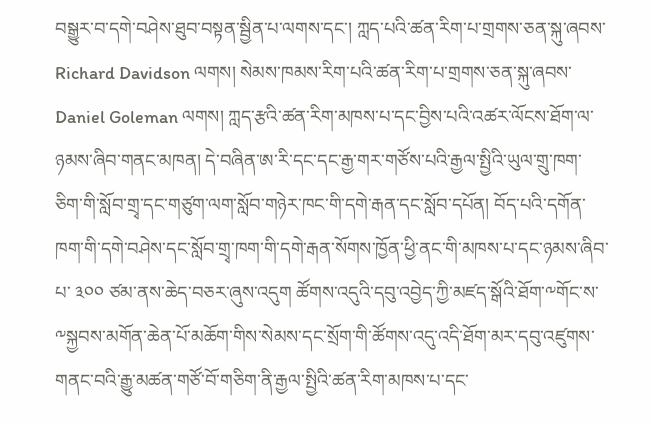བསྒྱུར་བ་དགེ་བཤེས་ཐུབ་བསྟན་སྦྱིན་པ་ལགས་དང་། ཀླད་པའི་ཚན་རིག་པ་གྲགས་ཅན་སྐུ་ཞབས་  Richard Davidson ལགས། སེམས་ཁམས་རིག་པའི་ཚན་རིག་པ་གྲགས་ཅན་སྐུ་ཞབས་ Daniel Goleman ལགས། ཀླད་རྩའི་ཚན་རིག་མཁས་པ་དང་བྱིས་པའི་འཚར་ལོངས་ཐོག་ལ་ཉམས་ཞིབ་གནང་མཁན། དེ་བཞིན་ཨ་རི་དང་དང་རྒྱ་གར་གཙོས་པའི་རྒྱལ་སྤྱིའི་ཡུལ་གྲུ་ཁག་ཅིག་གི་སློབ་གྲྭ་དང་གཙུག་ལག་སློབ་གཉེར་ཁང་གི་དགེ་རྒན་དང་སློབ་དཔོན། བོད་པའི་དགོན་ཁག་གི་དགེ་བཤེས་དང་སློབ་གྲྭ་ཁག་གི་དགེ་རྒན་སོགས་ཁྱོན་ཕྱི་ནང་གི་མཁས་པ་དང་ཉམས་ཞིབ་པ་ ༣༠༠ ཙམ་ནས་ཆེད་བཅར་ཞུས་འདུག ཚོགས་འདུའི་དབུ་འབྱེད་ཀྱི་མཛད་སྒོའི་ཐོག་༸གོང་ས་༸སྐྱབས་མགོན་ཆེན་པོ་མཆོག་གིས་སེམས་དང་སྲོག་གི་ཚོགས་འདུ་འདི་ཐོག་མར་དབུ་འཛུགས་གནང་བའི་རྒྱུ་མཚན་གཙོ་བོ་གཅིག་ནི་རྒྱལ་སྤྱིའི་ཚན་རིག་མཁས་པ་དང་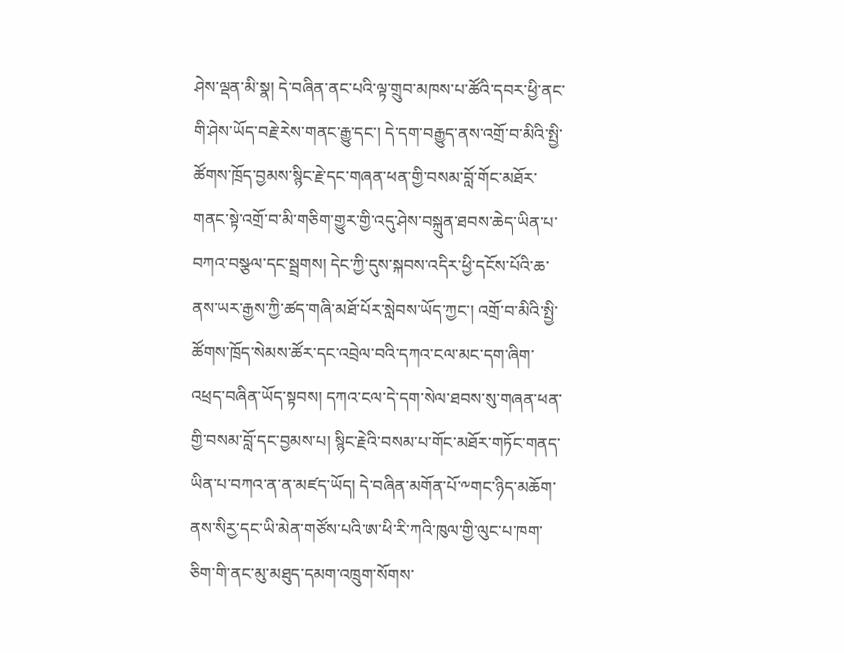ཤེས་ལྡན་མི་སྣ། དེ་བཞིན་ནང་པའི་ལྟ་གྲུབ་མཁས་པ་ཚོའི་དབར་ཕྱི་ནང་གི་ཤེས་ཡོད་བརྗེ་རེས་གནང་རྒྱུ་དང་། དེ་དག་བརྒྱུད་ནས་འགྲོ་བ་མིའི་སྤྱི་ཚོགས་ཁྲོད་བྱམས་སྙིང་རྗེ་དང་གཞན་ཕན་གྱི་བསམ་བློ་གོང་མཐོར་གནང་སྟེ་འགྲོ་བ་མི་གཅིག་གྱུར་གྱི་འདུ་ཤེས་བསྐྲུན་ཐབས་ཆེད་ཡིན་པ་བཀའ་བསྩལ་དང་སྦྲགས། དེང་ཀྱི་དུས་སྐབས་འདིར་ཕྱི་དངོས་པོའི་ཆ་ནས་ཡར་རྒྱས་ཀྱི་ཚད་གཞི་མཐོ་པོར་སླེབས་ཡོད་ཀྱང་། འགྲོ་བ་མིའི་སྤྱི་ཚོགས་ཁྲོད་སེམས་ཚོར་དང་འབྲེལ་བའི་དཀའ་ངལ་མང་དག་ཞིག་འཕྲད་བཞིན་ཡོད་སྟབས། དཀའ་ངལ་དེ་དག་སེལ་ཐབས་སུ་གཞན་ཕན་གྱི་བསམ་བློ་དང་བྱམས་པ། སྙིང་རྗེའི་བསམ་པ་གོང་མཐོར་གཏོང་གནད་ཡིན་པ་བཀའ་ན་ན་མཛད་ཡོད། དེ་བཞིན་མགོན་པོ་༸གང་ཉིད་མཆོག་ནས་སིརྱ་དང་ཡི་མེན་གཙོས་པའི་ཨ་ཕི་རི་ཀའི་ཁུལ་གྱི་ལུང་པ་ཁག་ཅིག་གི་ནང་མུ་མཐུད་དམག་འཁྲུག་སོགས་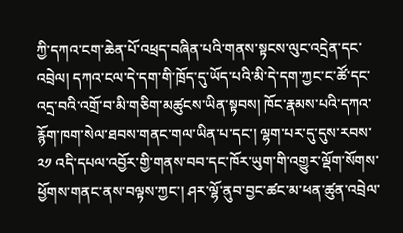ཀྱི་དཀའ་ངག་ཆེན་པོ་འཕྲད་བཞིན་པའི་གནས་སྟངས་ལུང་འདྲེན་དང་འབྲེལ། དཀའ་ངལ་དེ་དག་གི་ཁྲོད་དུ་ཡོད་པའི་མི་དེ་དག་ཀྱང་ང་ཚོ་དང་འདྲ་བའི་འགྲོ་བ་མི་གཅིག་མཚུངས་ཡིན་སྟབས། ཁོང་རྣམས་པའི་དཀའ་རྙོག་ཁག་སེལ་ཐབས་གནང་གལ་ཡིན་པ་དང་། ལྷག་པར་དུ་དུས་རབས་ ༢༡ འདི་དཔལ་འབྱོར་གྱི་གནས་བབ་དང་ཁོར་ཡུག་གི་འགྱུར་ལྡོག་སོགས་ཕྱོགས་གནང་ནས་བལྟས་ཀྱང་། ཤར་ལྷོ་ནུབ་བྱང་ཚང་མ་ཕན་ཚུན་འབྲེལ་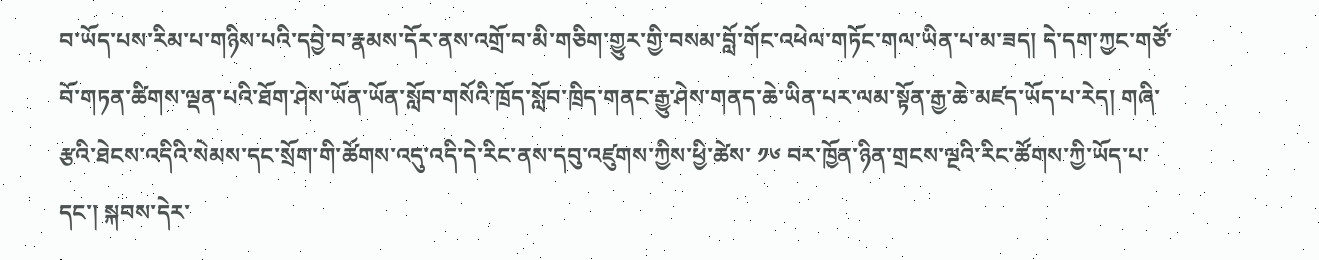བ་ཡོད་པས་རིམ་པ་གཉིས་པའི་དབྱེ་བ་རྣམས་དོར་ནས་འགྲོ་བ་མི་གཅིག་གྱུར་གྱི་བསམ་བློ་གོང་འཕེལ་གཏོང་གལ་ཡིན་པ་མ་ཟད། དེ་དག་ཀྱང་གཙོ་བོ་གཏན་ཚིགས་ལྡན་པའི་ཐོག་ཤེས་ཡོན་ཡོན་སློབ་གསོའི་ཁྲོད་སློབ་ཁྲིད་གནང་རྒྱུ་ཤེས་གནད་ཆེ་ཡིན་པར་ལམ་སྟོན་རྒྱ་ཆེ་མཛད་ཡོད་པ་རེད། གཞི་རྩའི་ཐེངས་འདིའི་སེམས་དང་སྲོག་གི་ཚོགས་འདུ་འདི་དེ་རིང་ནས་དབུ་འཛུགས་ཀྱིས་ཕྱི་ཚེས་ ༡༦ བར་ཁྱོན་ཉིན་གྲངས་ལྔའི་རིང་ཚོགས་ཀྱི་ཡོད་པ་དང་། སྐབས་དེར་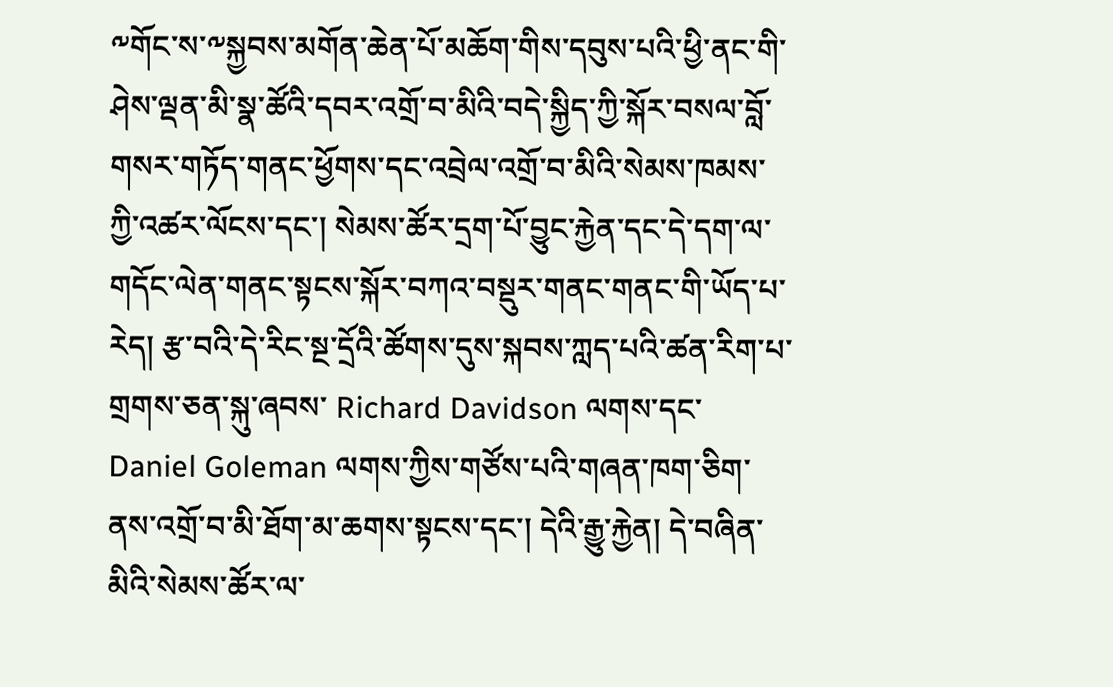༸གོང་ས་༸སྐྱབས་མགོན་ཆེན་པོ་མཆོག་གིས་དབུས་པའི་ཕྱི་ནང་གི་ཤེས་ལྡན་མི་སྣ་ཚོའི་དབར་འགྲོ་བ་མིའི་བདེ་སྐྱིད་ཀྱི་སྐོར་བསལ་བློ་གསར་གཏོད་གནང་ཕྱོགས་དང་འབྲེལ་འགྲོ་བ་མིའི་སེམས་ཁམས་ཀྱི་འཚར་ལོངས་དང་། སེམས་ཚོར་དྲག་པོ་བྱུང་རྐྱེན་དང་དེ་དག་ལ་གདོང་ལེན་གནང་སྟངས་སྐོར་བཀའ་བསྡུར་གནང་གནང་གི་ཡོད་པ་རེད། རྩ་བའི་དེ་རིང་སྔ་དྲོའི་ཚོགས་དུས་སྐབས་ཀླད་པའི་ཚན་རིག་པ་གྲགས་ཅན་སྐུ་ཞབས་ Richard Davidson ལགས་དང་ Daniel Goleman ལགས་ཀྱིས་གཙོས་པའི་གཞན་ཁག་ཅིག་ནས་འགྲོ་བ་མི་ཐོག་མ་ཆགས་སྟངས་དང་། དེའི་རྒྱུ་རྐྱེན། དེ་བཞིན་མིའི་སེམས་ཚོར་ལ་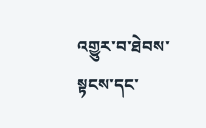འགྱུར་བ་ཐེབས་སྟངས་དང་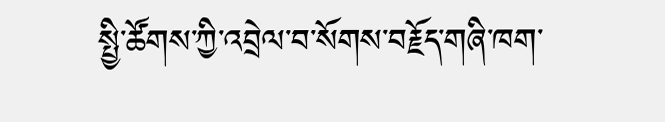སྤྱི་ཚོགས་ཀྱི་འབྲེལ་བ་སོགས་བརྗོད་གཞི་ཁག་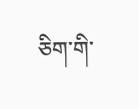ཅིག་གི་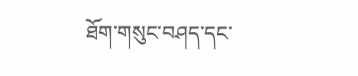ཐོག་གསུང་བཤད་དང་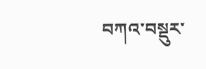བཀའ་བསྡུར་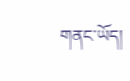གནང་ཡོད།